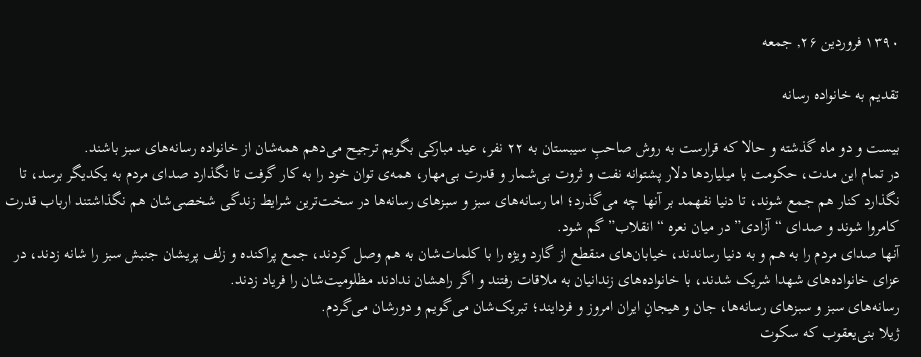۱۳۹۰ فروردین ۲۶, جمعه

تقدیم به خانواده رسانه

بیست و دو ماه گذشته و حالا که قرارست به روش صاحبِ سیبستان به ۲۲ نفر، عید مبارکی بگویم ترجیح می‌دهم همه‌شان از خانواده رسانه‌های سبز باشند.
در تمام این مدت، حکومت با میلیاردها دلار پشتوانه نفت و ثروت بی‌شمار و قدرت بی‌مهار، همه‌ی توان خود را به کار گرفت تا نگذارد صدای مردم به یکدیگر برسد، تا نگذارد کنار هم جمع شوند، تا دنیا نفهمد بر آنها چه می‌گذرد؛ اما رسانه‌های سبز و سبزهای رسانه‌ها در سخت‌ترین شرایط زندگی شخصی‌شان هم نگذاشتند ارباب قدرت کامروا شوند و صدای “آزادی” در میان نعره‌ “انقلاب” گم شود.
آنها صدای مردم را به هم و به دنیا رساندند، خیابان‌های منقطع از گارد ویژه را با کلمات‌شان به هم وصل کردند، جمع پراکنده و زلف پریشان جنبش سبز را شانه زدند، در عزای خانواده‌های شهدا شریک شدند، با خانواده‌های زندانیان به ملاقات رفتند و اگر راهشان ندادند مظلومیت‌شان را فریاد زدند.
رسانه‌های سبز و سبزهای رسانه‌ها، جان و هیجانِ ایران امروز و فردایند؛ تبریک‌شان می‌گویم و دورشان می‌گردم.
ژیلا بنی‌یعقوب که سکوت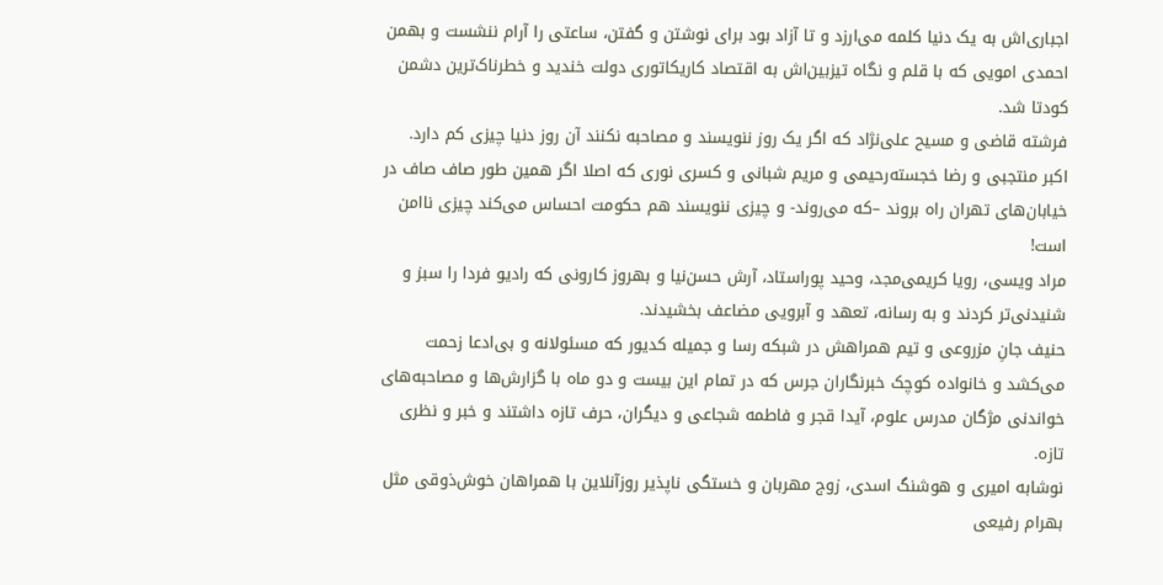اجباری‌اش به یک دنیا کلمه می‌ارزد و تا آزاد بود برای نوشتن و گفتن، ساعتی را آرام ننشست و بهمن احمدی امویی که با قلم و نگاه تیزبین‌اش به اقتصاد کاریکاتوری دولت خندید و خطرناک‌ترین دشمن کودتا شد.
فرشته قاضی و مسیح علی‌نژاد که اگر یک روز ننویسند و مصاحبه نکنند آن روز دنیا چیزی کم دارد.
اکبر منتجبی و رضا خجسته‌رحیمی و مریم شبانی و کسری نوری که اصلا اگر همین طور صاف صاف در خیابان‌های تهران راه بروند –که می‌روند- و چیزی ننویسند هم حکومت احساس می‌کند چیزی ناامن است!
مراد ویسی، رویا کریمی‌مجد، وحید پوراستاد، آرش حسن‌نیا و بهروز کارونی که رادیو فردا را سبز و شنیدنی‌تر کردند و به رسانه، تعهد و آبرویی مضاعف بخشیدند.
حنیف جانِ مزروعی و تیم همراهش در شبکه رسا و جمیله کدیور که مسئولانه و بی‌ادعا زحمت می‌کشد و خانواده کوچک خبرنگاران جرس که در تمام این بیست و دو ماه با گزارش‌ها و مصاحبه‌های خواندنی مژگان مدرس علوم، آیدا قجر و فاطمه شجاعی و دیگران، حرف تازه داشتند و خبر و نظری تازه.
نوشابه امیری و هوشنگ اسدی، زوج مهربان و خستگی ناپذیر روزآنلاین با همراهان خوش‌ذوقی مثل بهرام رفیعی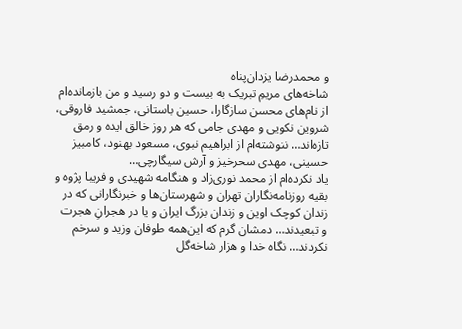و محمدرضا یزدان‌پناه
شاخه‌های مریمِ تبریک به بیست و دو رسید و من بازمانده‌ام از نام‌های محسن سازگارا، حسین باستانی، جمشید فاروقی، شروین نکویی و مهدی جامی که هر روز خالق ایده و رمق تازه‌اند… ننوشته‌ام از ابراهیم نبوی، مسعود بهنود، کامبیز حسینی، مهدی سحرخیز و آرش سیگارچی…
یاد نکرده‌ام از محمد نوری‌زاد و هنگامه شهیدی و فریبا پژوه و بقیه روزنامه‌نگاران تهران و شهرستان‌ها و خبرنگارانی که در زندان کوچک اوین و زندان بزرگ ایران و یا در هجرانِ هجرت و تبعیدند‌… دمشان گرم که این‌همه طوفان وزید و سرخم نکردند… نگاه خدا و هزار شاخه‌گل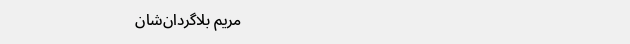مریم بلاگردان‌شان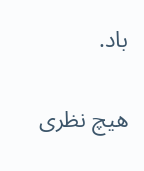باد.

هیچ نظری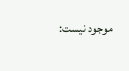موجود نیست: